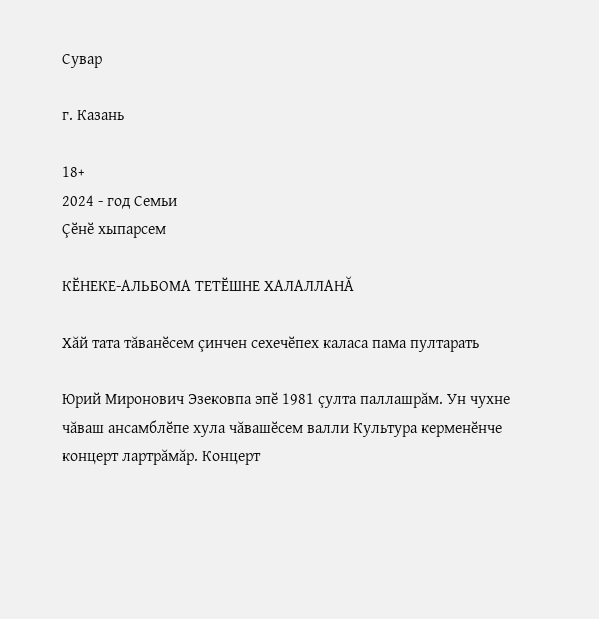Сувар

г. Казань

18+
2024 - год Семьи
Çӗнӗ хыпарсем

КӖНЕКЕ-АЛЬБОМА ТЕТӖШНЕ ХАЛАЛЛАНĂ

Хăй тата тăванӗсем çинчен сехечӗпех каласа пама пултарать

Юрий Миронович Эзековпа эпӗ 1981 çулта паллашрăм. Ун чухне чăваш ансамблӗпе хула чăвашӗсем валли Культура керменӗнче концерт лартрăмăр. Концерт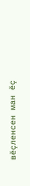вӗçленсен ман ӗç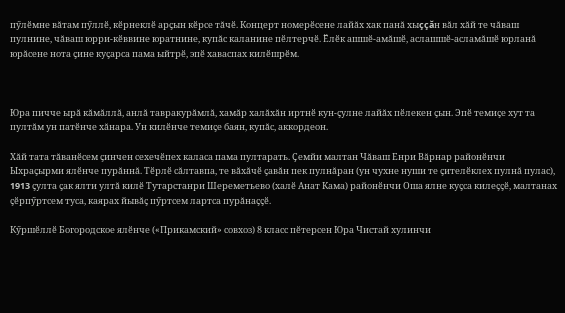пӳлӗмне вăтам пӳллӗ, кӗрнеклӗ арçын кӗрсе тăчӗ. Концерт номерӗсене лайăх хак панă хыççăн вăл хăй те чăваш пулнине, чăваш юрри-кӗввине юратнине, купăс каланине пӗлтерчӗ. Ӗлӗк ашшӗ-амăшӗ, аслашшӗ-асламăшӗ юрланă юрăсене нота çине куçарса пама ыйтрӗ, эпӗ хаваспах килӗшрӗм.



Юра пичче ырă кăмăллă, анлă тавракурăмлă, хамăр халăхăн иртнӗ кун-çулне лайăх пӗлекен çын. Эпӗ темиçе хут та пултăм ун патӗнче хăнара. Ун килӗнче темиçе баян, купăс, аккордеон.

Хăй тата тăванӗсем çинчен сехечӗпех каласа пама пултарать. Çемйи малтан Чăваш Енри Вăрнар районӗнчи Ыхраçырми ялӗнче пурăннă. Тӗрлӗ сăлтавпа, те вăхăчӗ çавăн пек пулнăран (ун чухне нуши те çителӗклех пулнă пулас), 1913 çулта çак ялти ултă килӗ Тутарстанри Шереметьево (халӗ Анат Кама) районӗнчи Оша ялне куçса килеççӗ, малтанах çӗрпӳртсем туса, каярах йывăç пӳртсем лартса пурăнаççӗ.

Кӳршӗллӗ Богородское ялӗнче («Прикамский» совхоз) 8 класс пӗтерсен Юра Чистай хулинчи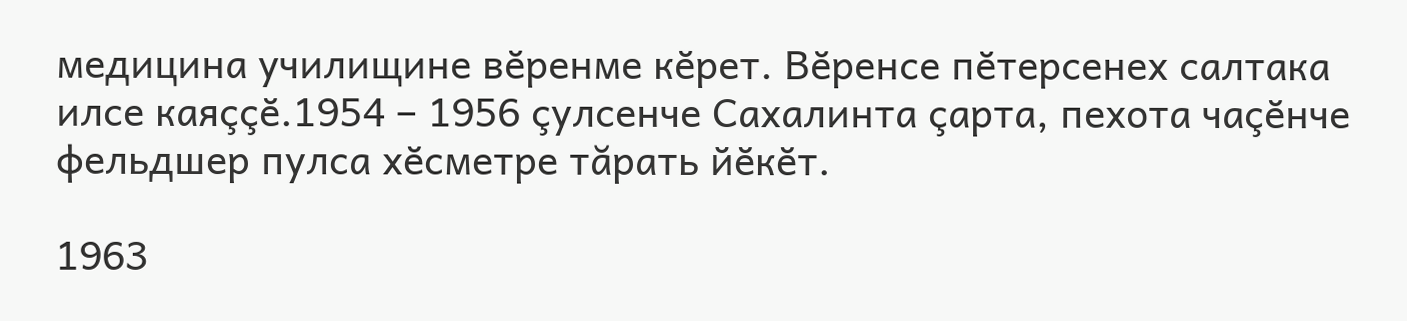медицина училищине вӗренме кӗрет. Вӗренсе пӗтерсенех салтака илсе каяççӗ.1954 – 1956 çулсенче Сахалинта çарта, пехота чаçӗнче фельдшер пулса хӗсметре тăрать йӗкӗт.

1963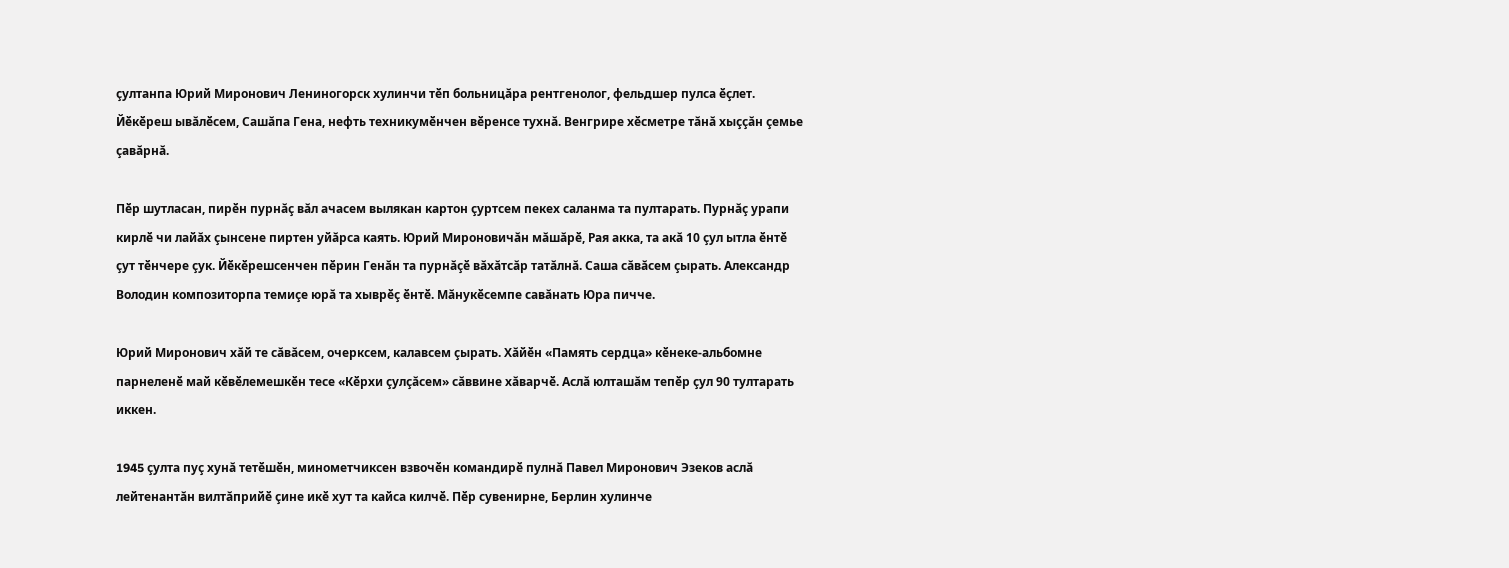çултанпа Юрий Миронович Лениногорск хулинчи тӗп больницăра рентгенолог, фельдшер пулса ӗçлет. Йӗкӗреш ывăлӗсем, Сашăпа Гена, нефть техникумӗнчен вӗренсе тухнă. Венгрире хӗсметре тăнă хыççăн çемье çавăрнă.

Пӗр шутласан, пирӗн пурнăç вăл ачасем вылякан картон çуртсем пекех саланма та пултарать. Пурнăç урапи кирлӗ чи лайăх çынсене пиртен уйăрса каять. Юрий Мироновичăн мăшăрӗ, Рая акка, та акă 10 çул ытла ӗнтӗ çут тӗнчере çук. Йӗкӗрешсенчен пӗрин Генăн та пурнăçӗ вăхăтсăр татăлнă. Саша сăвăсем çырать. Александр Володин композиторпа темиçе юрă та хыврӗç ӗнтӗ. Мăнукӗсемпе савăнать Юра пичче.

Юрий Миронович хăй те сăвăсем, очерксем, калавсем çырать. Хăйӗн «Память сердца» кӗнеке-альбомне парнеленӗ май кӗвӗлемешкӗн тесе «Кӗрхи çулçăсем» сăввине хăварчӗ. Аслă юлташăм тепӗр çул 90 тултарать иккен.

1945 çулта пуç хунă тетӗшӗн, минометчиксен взвочӗн командирӗ пулнă Павел Миронович Эзеков аслă лейтенантăн вилтăприйӗ çине икӗ хут та кайса килчӗ. Пӗр сувенирне, Берлин хулинче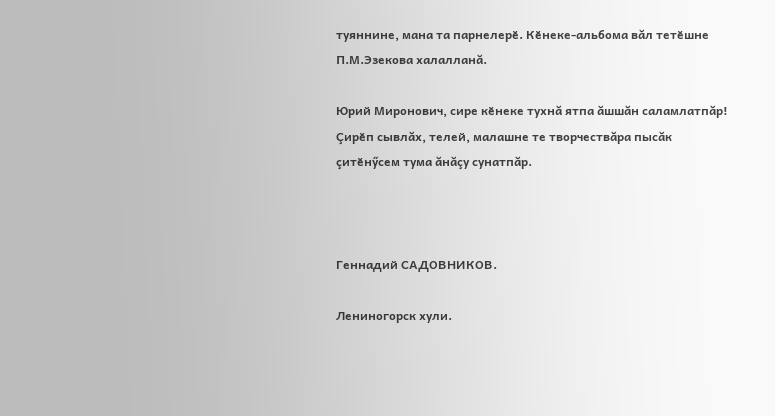туяннине, мана та парнелерӗ. Кӗнеке-альбома вăл тетӗшне П.М.Эзекова халалланă.

Юрий Миронович, сире кӗнеке тухнă ятпа ăшшăн саламлатпăр! Çирӗп сывлăх, телей, малашне те творчествăра пысăк çитӗнӳсем тума ăнăçу сунатпăр.



Геннадий САДОВНИКОВ.

Лениногорск хули.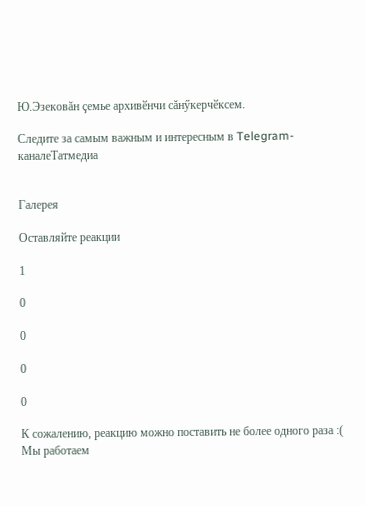Ю.Эзековăн çемье архивӗнчи сăнӳкерчӗксем.

Следите за самым важным и интересным в Telegram-каналеТатмедиа


Галерея

Оставляйте реакции

1

0

0

0

0

К сожалению, реакцию можно поставить не более одного раза :(
Мы работаем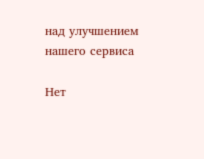над улучшением нашего сервиса

Нет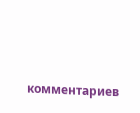комментариев